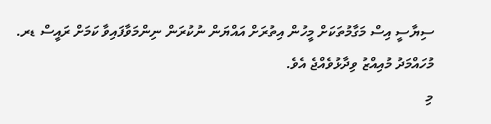ސިޔާސީ އިސް މަގާމުތަކަށް މީހުން އިތުރަށް އައްޔަން ނުކުރަން ނިންމަވާފައިވާ ކަމަށް ރައީސް ޑރ. މުހައްމަދު މުއިއްޒު ވިދާޅުވެއްޖެ އެވެ.
މި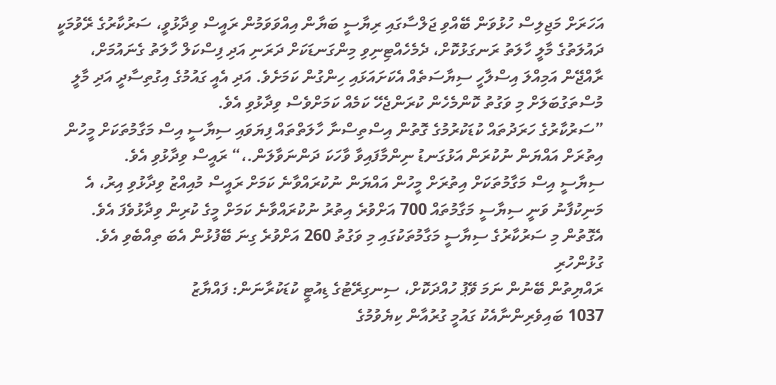އަހަރަށް މަޖިލިސް ހުޅުވަން ބޭއްވި ޖަލްސާގައި ރިޔާސީ ބަޔާން އިއްވަވަމުން ރައީސް ވިދާޅުވީ، ސަރުކާރުގެ ރޭވުމަކީ ދައުލަތުގެ މާލީ ހާލަތު ރަނގަޅުކޮށް، ދެމެހެއްޓިނިވި މިންގަނޑަކަށް ދަރަނި އަދި ފިސްކަލް ހާލަތު ގެނައުމަށް، ރާއްޖޭން އަމިއްލަ އިސްލާހީ ސިޔާސަތެއް އެކަށައަޅައި ހިންގުން ކަމަށެވެ. އަދި އެއީ ގައުމުގެ އިގުތިސާދީ އަދި މާލީ މުސްތަގުބަލަށް މި ވަގުތު ކޮންމެހެން ކުރަންޖެހޭ ކަމެއް ކަމަށްވެސް ވިދާޅުވި އެވެ.
”ސަރުކާރުގެ ހަރަދުތައް ކުޑަކުރުމުގެ ގޮތުން އިސްތިސްނާ ހާލަތްތައް ފިޔަވައި ސިޔާސީ އިސް މަގާމުތަކަށް މީހުން އިތުރަށް އައްޔަން ނުކުރަން އަޅުގަނޑު ނިންމާފައިވާ ވާހަކަ ދަންނަވާލަން.،“ ރައީސް ވިދާޅުވި އެވެ.
ސިޔާސީ އިސް މަގާމުތަކަށް އިތުރަށް މީހުން އައްޔަން ނުކުރައްވާނެ ކަމަށް ރައީސް މުއިއްޒު ވިދާޅުވި އިރު، އެ މަނިކުފާނު ވަނީ ސިޔާސީ މަގާމުތައް 700 އަށްވުރެ އިތުރު ނުކުރައްވާނެ ކަމަށް މީގެ ކުރިން ވިދާޅުވެފަ އެވެ. އެގޮތުން މި ސަރުކާރުގެ ސިޔާސީ މަގާމުތަކުގައި މި ވަގުތު 260 އަށްވުރެ ގިނަ ބޭފުޅުން އެބަ ތިއްބެވި އެވެ.
ގުޅުންހުރި
ރައްޔިތުން ބޭނުން ނަމަ ވޭޕު ހުއްދަކޮށް، ސިނގިރޭޓުގެ ޑިއުޓީ ކުޑަކުރާނަން: ފައްޔާޒު
1037 ބައިވެރިންނާއެކު ގައުމީ ގުރުއާން ކިޔެވުމުގެ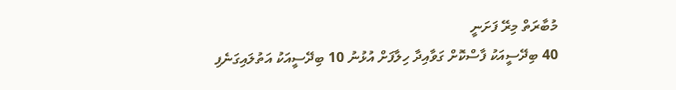މުބާރަތް މިރޭ ފަށަނީ
40 ބިދޭސީއަކު ފާސްކޮށް ގަވާއިދާ ހިލާފަށް އުޅުނު 10 ބިދޭސީއަކު އަތުލައިގަނެފި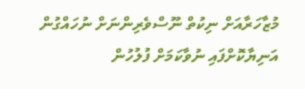މުޒާހަރާއަށް ނިކުތް ނޫސްވެރިންނަށް ނުހައްގުން އަނިޔާކޮށްފައި ނުވާކަމަށް ފުލުހުން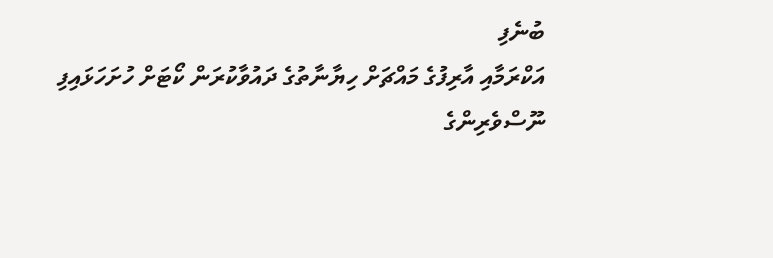ބުނެފި
އަކްރަމާއި އާރިފުގެ މައްޗަށް ހިޔާނާތުގެ ދައުވާކުރަން ކޯޓަށް ހުށަހަޅައިފި
ނޫސްވެރިންގެ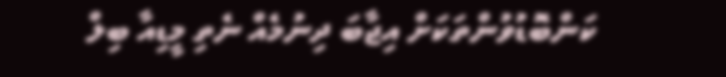ކަންބޮޑުވުންތަކަށް އިޖާބަ ދިނުމެއް ނެތި މީޑިއާ ބިލް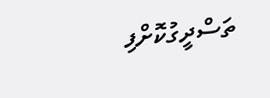ތަސްދީގުކޮށްފި